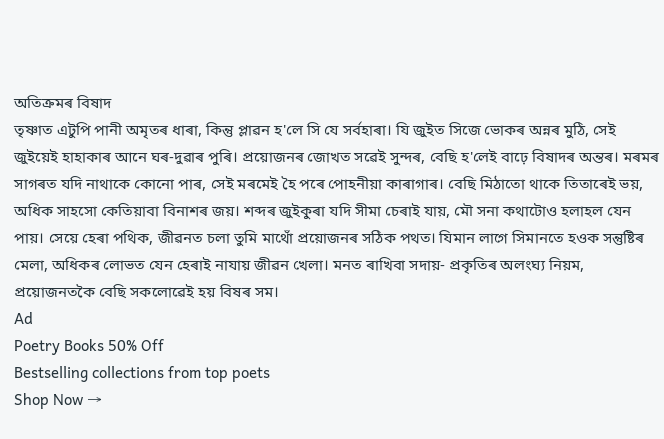অতিক্ৰমৰ বিষাদ
তৃষ্ণাত এটুপি পানী অমৃতৰ ধাৰা, কিন্তু প্লাৱন হ'লে সি যে সৰ্বহাৰা। যি জুইত সিজে ভোকৰ অন্নৰ মুঠি, সেই জুইয়েই হাহাকাৰ আনে ঘৰ-দুৱাৰ পুৰি। প্ৰয়োজনৰ জোখত সৱেই সুন্দৰ, বেছি হ'লেই বাঢ়ে বিষাদৰ অন্তৰ। মৰমৰ সাগৰত যদি নাথাকে কোনো পাৰ, সেই মৰমেই হৈ পৰে পোহনীয়া কাৰাগাৰ। বেছি মিঠাতো থাকে তিতাৰেই ভয়, অধিক সাহসো কেতিয়াবা বিনাশৰ জয়। শব্দৰ জুইকুৰা যদি সীমা চেৰাই যায়, মৌ সনা কথাটোও হলাহল যেন পায়। সেয়ে হেৰা পথিক, জীৱনত চলা তুমি মাথোঁ প্রয়োজনৰ সঠিক পথত। যিমান লাগে সিমানতে হওক সন্তুষ্টিৰ মেলা, অধিকৰ লোভত যেন হেৰাই নাযায় জীৱন খেলা। মনত ৰাখিবা সদায়- প্ৰকৃতিৰ অলংঘ্য নিয়ম, প্রয়োজনতকৈ বেছি সকলোৱেই হয় বিষৰ সম।
Ad
Poetry Books 50% Off
Bestselling collections from top poets
Shop Now →